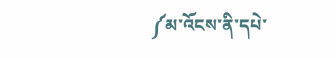༼མ་འོངས་ནི་དཔེ་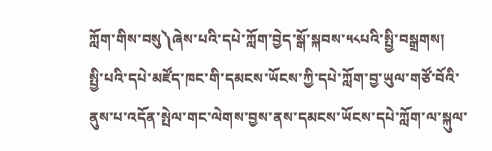ཀློག་གིས་བསུ༽ཞེས་པའི་དཔེ་ཀློག་བྱེད་སྒོ་སྐབས་༥༨པའི་སྤྱི་བསྒྲགས།
སྤྱི་པའི་དཔེ་མཛོད་ཁང་གི་དམངས་ཡོངས་ཀྱི་དཔེ་ཀློག་བྱ་ཡུལ་གཙོ་བོའི་ནུས་པ་འདོན་སྤེལ་གང་ལེགས་བྱས་ནས་དམངས་ཡོངས་དཔེ་ཀློག་ལ་སྐུལ་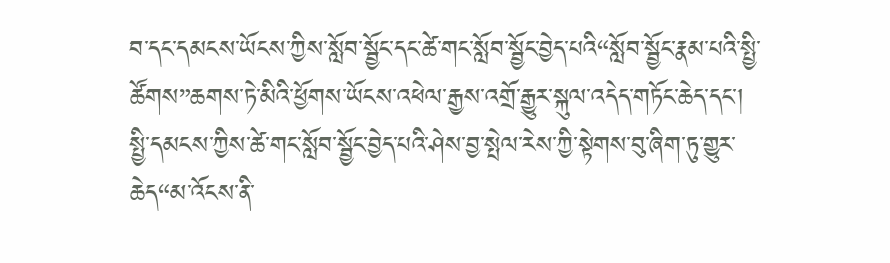བ་དང་དམངས་ཡོངས་ཀྱིས་སློབ་སྦྱོང་དང་ཚེ་གང་སློབ་སྦྱོང་བྱེད་པའི“སློབ་སྦྱོང་རྣམ་པའི་སྤྱི་ཚོགས”ཆགས་ཏེ་མིའི་ཕྱོགས་ཡོངས་འཕེལ་རྒྱས་འགྲོ་རྒྱུར་སྐུལ་འདེད་གཏོང་ཆེད་དང་། སྤྱི་དམངས་ཀྱིས་ཚེ་གང་སློབ་སྦྱོང་བྱེད་པའི་ཤེས་བྱ་སྤེལ་རེས་ཀྱི་སྟེགས་བུ་ཞིག་ཏུ་གྱུར་ཆེད“མ་འོངས་ནི་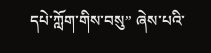དཔེ་ཀློག་གིས་བསུ” ཞེས་པའི་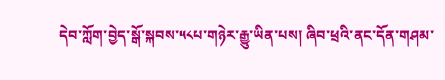དེབ་ཀློག་བྱེད་སྒོ་སྐབས་༥༨པ་གཉེར་རྒྱུ་ཡིན་པས། ཞིབ་ཕྲའི་ནང་དོན་གཤམ་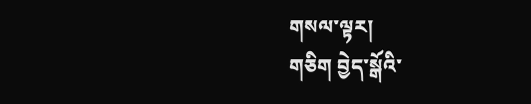གསལ་ལྟར།
གཅིག བྱེད་སྒོའི་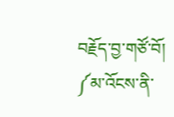བརྗོད་བྱ་གཙོ་བོ།
༼མ་འོངས་ནི་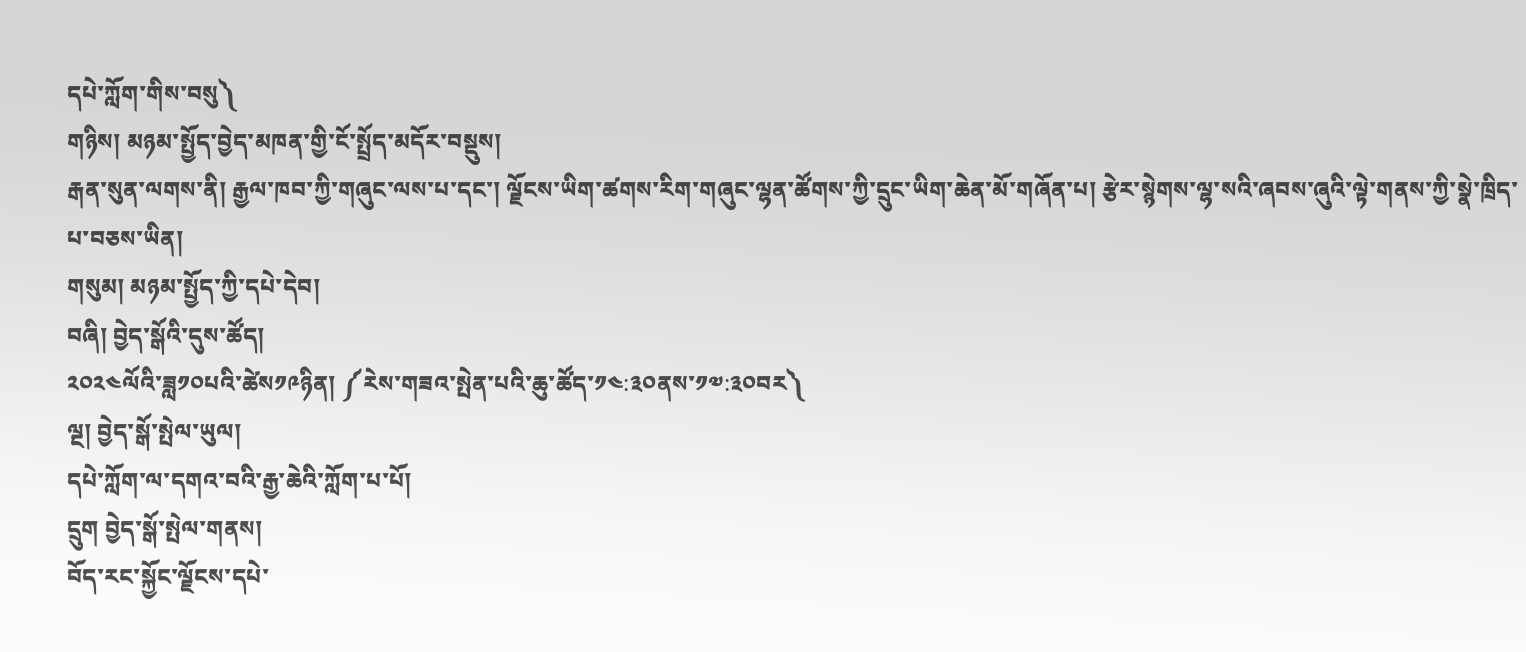དཔེ་ཀློག་གིས་བསུ༽
གཉིས། མཉམ་སྤྱོད་བྱེད་མཁན་གྱི་ངོ་སྤྲོད་མདོར་བསྡུས།
རྒན་སུན་ལགས་ནི། རྒྱལ་ཁབ་ཀྱི་གཞུང་ལས་པ་དང་། ལྗོངས་ཡིག་ཚགས་རིག་གཞུང་ལྷན་ཚོགས་ཀྱི་དྲུང་ཡིག་ཆེན་མོ་གཞོན་པ། རྩེར་སྙེགས་ལྷ་སའི་ཞབས་ཞུའི་ལྟེ་གནས་ཀྱི་སྣེ་ཁྲིད་པ་བཅས་ཡིན།
གསུམ། མཉམ་སྤྱོད་ཀྱི་དཔེ་དེབ།
བཞི། བྱེད་སྒོའི་དུས་ཚོད།
༢༠༢༤ལོའི་ཟླ༡༠པའི་ཚེས༡༩ཉིན། ༼རེས་གཟའ་སྤེན་པའི་ཆུ་ཚོད་༡༤:༣༠ནས་༡༧:༣༠བར༽
ལྔ། བྱེད་སྒོ་སྤེལ་ཡུལ།
དཔེ་ཀློག་ལ་དགའ་བའི་རྒྱ་ཆེའི་ཀློག་པ་པོ།
དྲུག བྱེད་སྒོ་སྤེལ་གནས།
བོད་རང་སྐྱོང་ལྗོངས་དཔེ་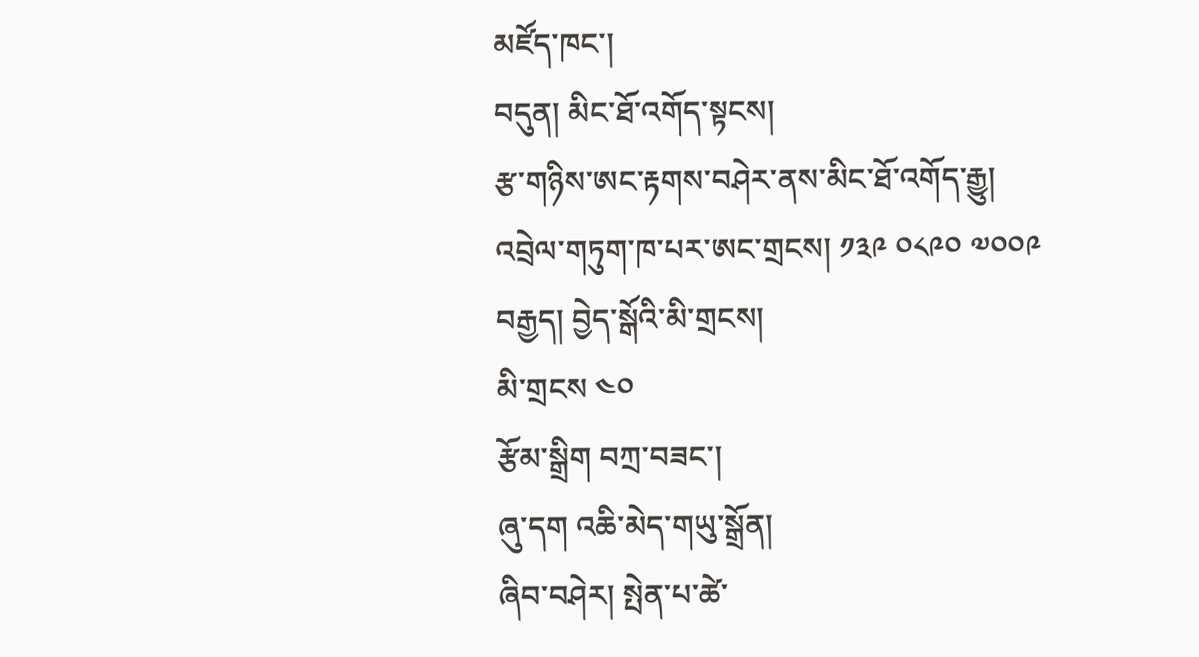མཛོད་ཁང་།
བདུན། མིང་ཐོ་འགོད་སྟངས།
རྩ་གཉིས་ཨང་རྟགས་བཤེར་ནས་མིང་ཐོ་འགོད་རྒྱུ།
འབྲེལ་གཏུག་ཁ་པར་ཨང་གྲངས། ༡༣༩ ༠༨༩༠ ༧༠༠༩
བརྒྱད། བྱེད་སྒོའི་མི་གྲངས།
མི་གྲངས ༤༠
རྩོམ་སྒྲིག བཀྲ་བཟང་།
ཞུ་དག འཆི་མེད་གཡུ་སྒྲོན།
ཞིབ་བཤེར། སྤེན་པ་ཚེ་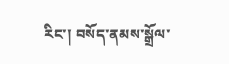རིང་། བསོད་ནམས་སྒྲོལ་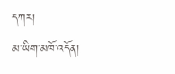དཀར།
མ་ཡིག་མཁོ་འདོན།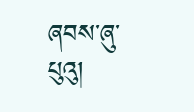ཞབས་ཞུ་པུའུ།